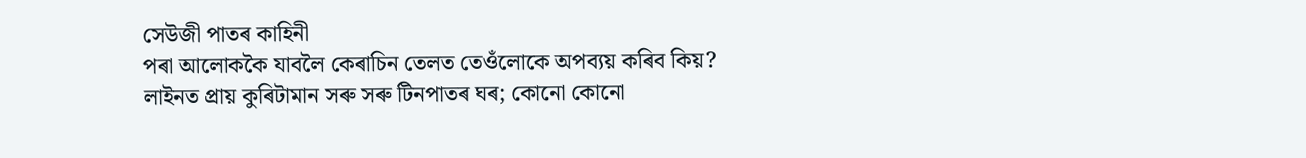সেউজী পাতৰ কাহিনী
পৰা আলোককৈ যাবলৈ কেৰাচিন তেলত তেওঁলোকে অপব্যয় কৰিব কিয়?
লাইনত প্ৰায় কুৰিটামান সৰু সৰু টিনপাতৰ ঘৰ; কোনো কোনো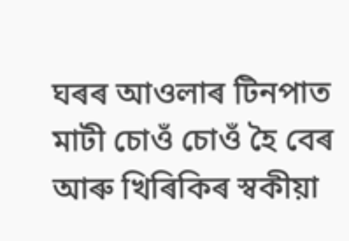ঘৰৰ আওলাৰ টিনপাত মাটী চোওঁ চোওঁ হৈ বেৰ আৰু খিৰিকিৰ স্বকীয়া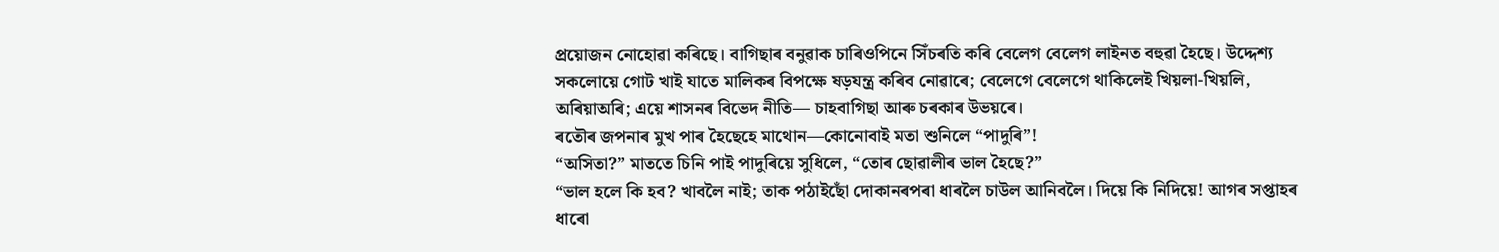প্ৰয়োজন নোহোৱা কৰিছে। বাগিছাৰ বনুৱাক চাৰিওপিনে সিঁচৰতি কৰি বেলেগ বেলেগ লাইনত বহুৱা হৈছে। উদ্দেশ্য সকলোয়ে গোট খাই যাতে মালিকৰ বিপক্ষে ষড়যন্ত্ৰ কৰিব নোৱাৰে; বেলেগে বেলেগে থাকিলেই খিয়লা-খিয়লি, অৰিয়াঅৰি; এয়ে শাসনৰ বিভেদ নীতি— চাহবাগিছা আৰু চৰকাৰ উভয়ৰে।
ৰতৌৰ জপনাৰ মুখ পাৰ হৈছেহে মাথোন—কোনোবাই মতা শুনিলে “পাদুৰি”!
“অসিতা?” মাততে চিনি পাই পাদুৰিয়ে সুধিলে, “তোৰ ছোৱালীৰ ভাল হৈছে?”
“ভাল হলে কি হব? খাবলৈ নাই; তাক পঠাইছোঁ দোকানৰপৰা ধাৰলৈ চাউল আনিবলৈ। দিয়ে কি নিদিয়ে! আগৰ সপ্তাহৰ ধাৰো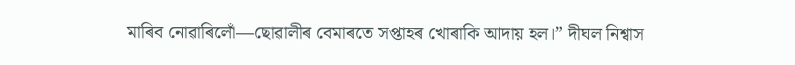মাৰিব নোৱাৰিলোঁ—ছোৱালীৰ বেমাৰতে সপ্তাহৰ খোৰাকি আদায় হল।” দীঘল নিশ্বাস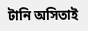টানি অসিতাই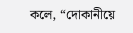কলে, “দোকানীয়ে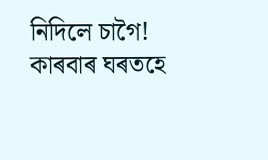নিদিলে চাগৈ! কাৰবাৰ ঘৰতহে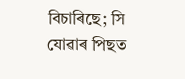বিচাৰিছে; সি যোৱাৰ পিছত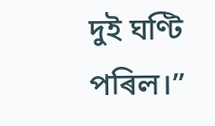দুই ঘণ্টি পৰিল।”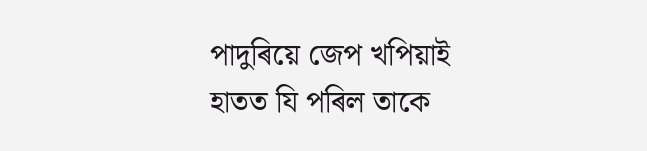পাদুৰিয়ে জেপ খপিয়াই হাতত যি পৰিল তাকে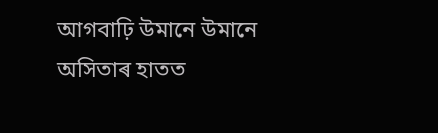আগবাঢ়ি উমানে উমানে অসিতাৰ হাতত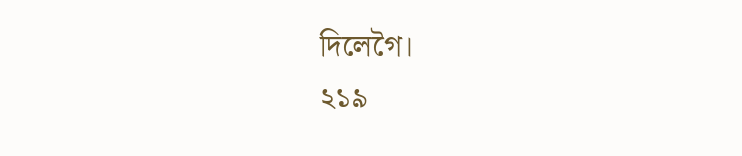দিলেগৈ।
২১৯